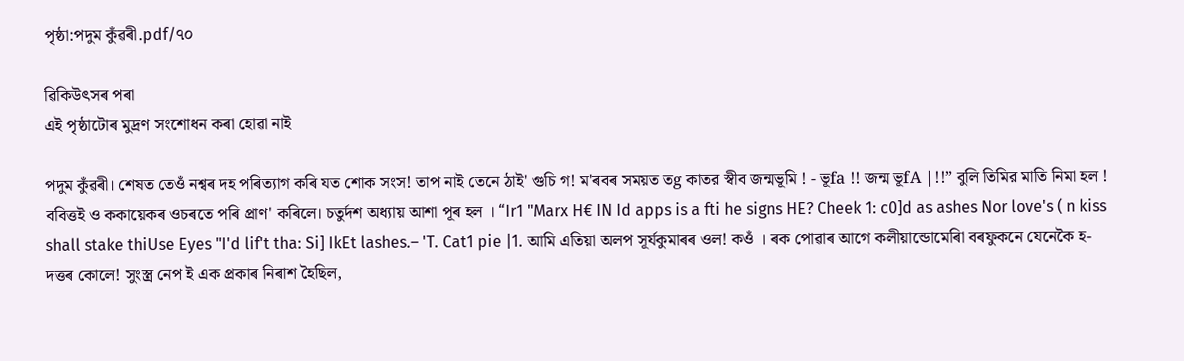পৃষ্ঠা:পদুম কুঁৱৰী.pdf/৭০

ৱিকিউৎসৰ পৰা
এই পৃষ্ঠাটোৰ মুদ্ৰণ সংশোধন কৰা হোৱা নাই

পদুম কুঁৱৰী। শেষত তেওঁ নশ্বৰ দহ পৰিত্যাগ কৰি যত শোক সংস! তাপ নাই তেনে ঠাই' গুচি গ! ম'ৰবৰ সময়ত তg কাতর স্বীব জন্মভূমি ! - ভূfa !! জন্ম ভূfA |!!” বুলি তিমির মাতি নিমা হল ! ববিত্তই ও ককায়েকৰ ওচৰতে পৰি প্ৰাণ' কৰিলে। চতুর্দশ অধ্যায় আশা পূৰ হল । “Ir1 "Marx H€ IN Id apps is a fti he signs HE? Cheek 1: c0]d as ashes Nor love's ( n kiss shall stake thiUse Eyes "I'd lif't tha: Si] IkEt lashes.– 'T. Cat1 pie |1. আমি এতিয়া অলপ সূর্যকুমাৰৰ ওল! কওঁ । ৰক পোৱাৰ আগে কলীয়ান্ডোমেৰিা বৰফুকনে যেনেকৈ হ- দত্তৰ কোলে! সুংস্ত্র নেপ ই এক প্ৰকাৰ নিৰাশ হৈছিল,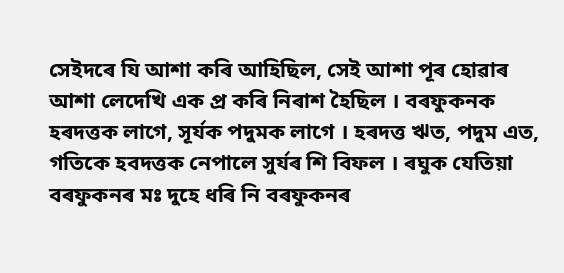সেইদৰে যি আশা কৰি আহিছিল, সেই আশা পূৰ হোৱাৰ আশা লেদেখি এক প্ৰ কৰি নিৰাশ হৈছিল । বৰফুকনক হৰদত্তক লাগে, সূৰ্যক পদুমক লাগে । হৰদত্ত ঋত, পদুম এত, গতিকে হবদত্তক নেপালে সুৰ্যৰ শি বিফল । ৰঘুক যেতিয়া বৰফুকনৰ মঃ দুহে ধৰি নি বৰফুকনৰ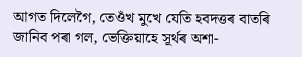আগত দিলেগৈ, তেওঁখ মুখে যেতি হবদত্তৰ বাতৰি জানিব পৰা গল, ভেক্তিয়াহে সূৰ্থৰ অশা-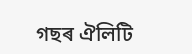গছৰ ঐলিটি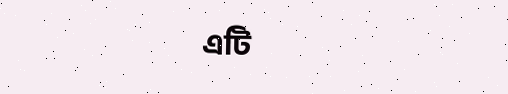এটি